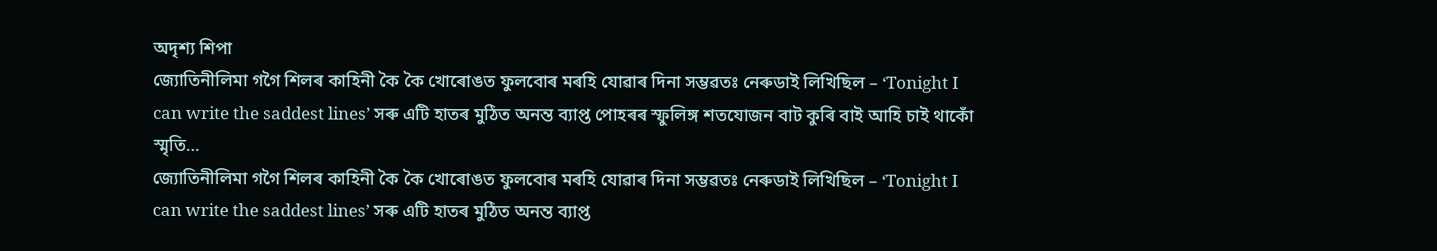অদৃশ্য শিপা
জ্যোতিনীলিমা গগৈ শিলৰ কাহিনী কৈ কৈ খোৰোঙত ফুলবোৰ মৰহি যোৱাৰ দিনা সম্ভৱতঃ নেৰুডাই লিখিছিল – ‘Tonight I can write the saddest lines’ সৰু এটি হাতৰ মুঠিত অনন্ত ব্যাপ্ত পোহৰৰ স্ফুলিঙ্গ শতযোজন বাট কুৰি বাই আহি চাই থাকোঁ স্মৃতি…
জ্যোতিনীলিমা গগৈ শিলৰ কাহিনী কৈ কৈ খোৰোঙত ফুলবোৰ মৰহি যোৱাৰ দিনা সম্ভৱতঃ নেৰুডাই লিখিছিল – ‘Tonight I can write the saddest lines’ সৰু এটি হাতৰ মুঠিত অনন্ত ব্যাপ্ত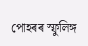পোহৰৰ স্ফুলিঙ্গ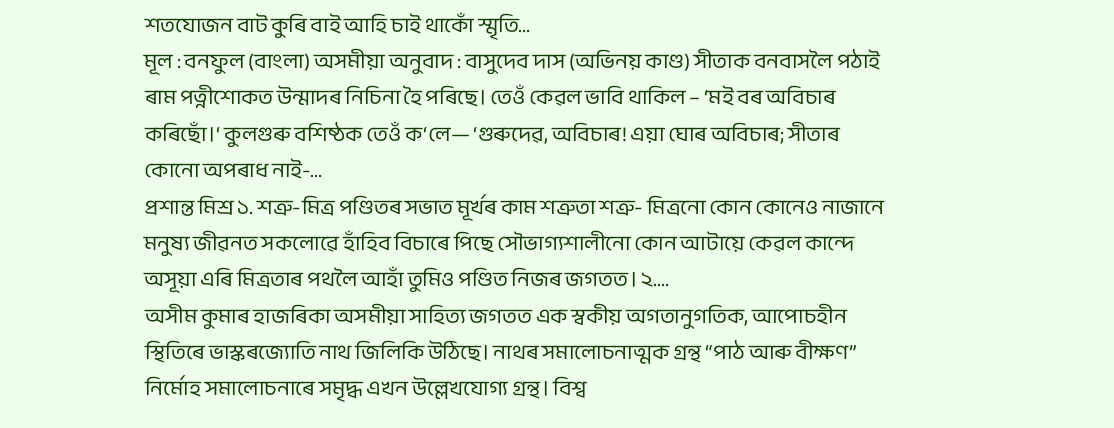শতযোজন বাট কুৰি বাই আহি চাই থাকোঁ স্মৃতি…
মূল : বনফুল (বাংলা) অসমীয়া অনুবাদ : বাসুদেব দাস (অভিনয় কাণ্ড) সীতাক বনবাসলৈ পঠাই ৰাম পত্নীশোকত উন্মাদৰ নিচিনা হৈ পৰিছে। তেওঁ কেৱল ভাবি থাকিল – ‘মই বৰ অবিচাৰ কৰিছোঁ।‘ কুলগুৰু বশিষ্ঠক তেওঁ ক‘লে— ‘গুৰুদেৱ, অবিচাৰ! এয়া ঘোৰ অবিচাৰ; সীতাৰ কোনো অপৰাধ নাই-…
প্ৰশান্ত মিশ্ৰ ১. শত্ৰু-মিত্ৰ পণ্ডিতৰ সভাত মূৰ্খৰ কাম শত্ৰুতা শত্ৰু- মিত্ৰনো কোন কোনেও নাজানে মনুষ্য জীৱনত সকলোৱে হাঁহিব বিচাৰে পিছে সৌভাগ্যশালীনো কোন আটায়ে কেৱল কান্দে অসূয়া এৰি মিত্ৰতাৰ পথলৈ আহাঁ তুমিও পণ্ডিত নিজৰ জগতত। ২.…
অসীম কুমাৰ হাজৰিকা অসমীয়া সাহিত্য জগতত এক স্বকীয় অগতানুগতিক, আপোচহীন স্থিতিৰে ভাস্কৰজ্যোতি নাথ জিলিকি উঠিছে। নাথৰ সমালোচনাত্মক গ্ৰন্থ “পাঠ আৰু বীক্ষণ” নির্মোহ সমালোচনাৰে সমৃদ্ধ এখন উল্লেখযোগ্য গ্ৰন্থ। বিশ্ব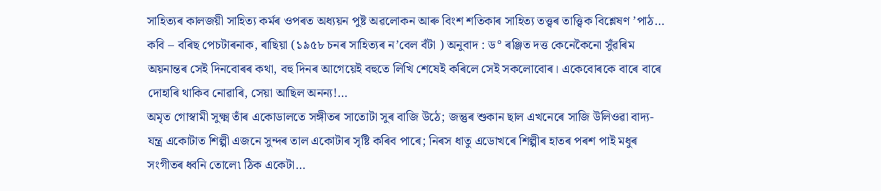সাহিত্যৰ কালজয়ী সাহিত্য কৰ্মৰ ওপৰত অধ্যয়ন পুষ্ট অৱলোকন আৰু বিংশ শতিকাৰ সাহিত্য তত্ত্বৰ তাত্ত্বিক বিশ্লেষণ ’পাঠ…
কবি – বৰিছ পেচটাৰনাক, ৰাছিয়া (১৯৫৮ চনৰ সাহিত্যৰ ন’বেল বঁটা ) অনুবাদ : ড° ৰঞ্জিত দত্ত কেনেকৈনো সুঁৱৰিম অয়নান্তৰ সেই দিনবোৰৰ কথা, বহু দিনৰ আগেয়েই বহুতে লিখি শেষেই কৰিলে সেই সকলোবোৰ। একেবোৰকে বাৰে বাৰে দোহাৰি থাকিব নোৱাৰি, সেয়া আছিল অনন্য!…
অমৃত গোস্বামী সুক্ষ্ম তাঁৰ একোডালতে সঙ্গীতৰ সাতোটা সুৰ বাজি উঠে; জন্তুৰ শুকান ছাল এখনেৰে সাজি উলিওৱা বাদ্য-যন্ত্ৰ একোটাত শিল্পী এজনে সুন্দৰ তাল একোটাৰ সৃষ্টি কৰিব পাৰে; নিৰস ধাতু এডোখৰে শিল্পীৰ হাতৰ পৰশ পাই মধুৰ সংগীতৰ ধ্বনি তোলে৷ ঠিক একেটা…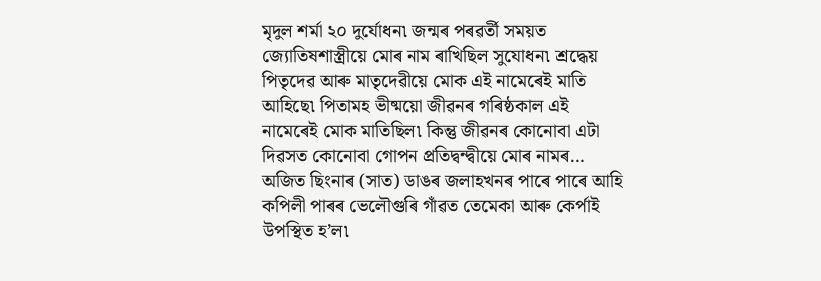মৃদুল শৰ্মা ২০ দুৰ্যোধন৷ জন্মৰ পৰৱৰ্তী সময়ত জ্যোতিষশাস্ত্ৰীয়ে মোৰ নাম ৰাখিছিল সুযোধন৷ শ্ৰদ্ধেয় পিতৃদেৱ আৰু মাতৃদেৱীয়ে মোক এই নামেৰেই মাতি আহিছে৷ পিতামহ ভীষ্ময়ো জীৱনৰ গৰিষ্ঠকাল এই নামেৰেই মোক মাতিছিল৷ কিন্তু জীৱনৰ কোনোবা এটা দিৱসত কোনোবা গোপন প্ৰতিদ্বন্দ্বীয়ে মোৰ নামৰ…
অজিত ছিংনাৰ (সাত) ডাঙৰ জলাহখনৰ পাৰে পাৰে আহি কপিলী পাৰৰ ভেলৌগুৰি গাঁৱত তেমেকা আৰু কেৰ্পাই উপস্থিত হ’ল৷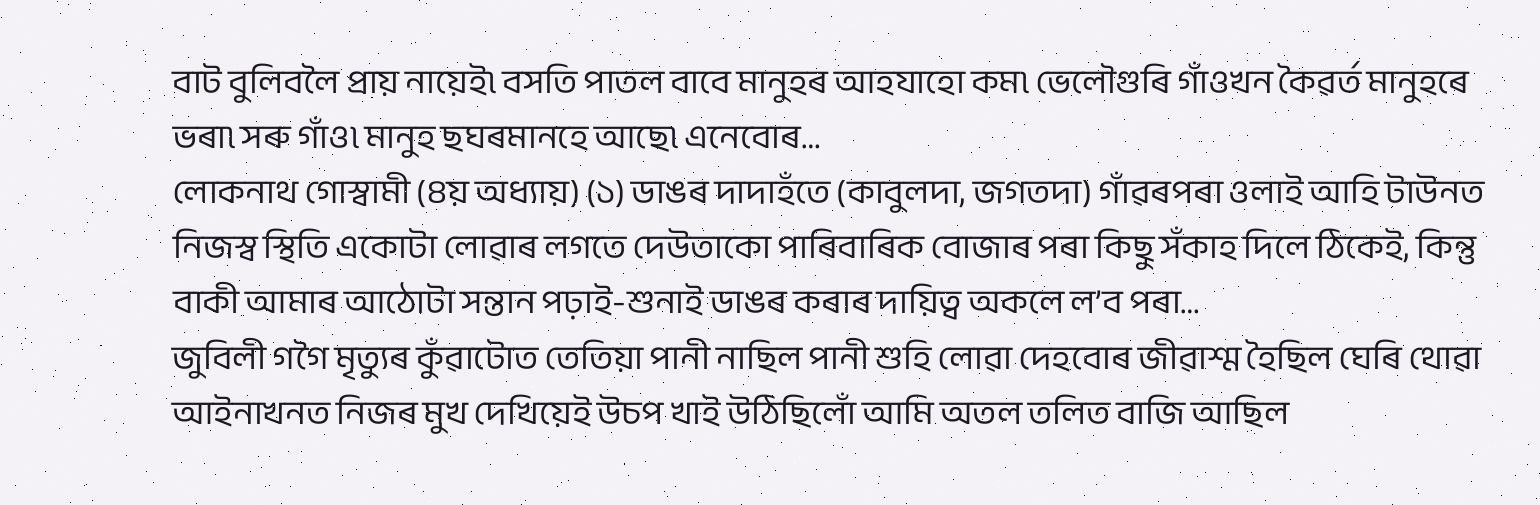বাট বুলিবলৈ প্ৰায় নায়েই৷ বসতি পাতল বাবে মানুহৰ আহযাহো কম৷ ভেলৌগুৰি গাঁওখন কৈৱৰ্ত মানুহৰে ভৰা৷ সৰু গাঁও৷ মানুহ ছঘৰমানহে আছে৷ এনেবোৰ…
লোকনাথ গোস্বামী (৪য় অধ্যায়) (১) ডাঙৰ দাদাহঁতে (কাবুলদা, জগতদা) গাঁৱৰপৰা ওলাই আহি টাউনত নিজস্ব স্থিতি একোটা লোৱাৰ লগতে দেউতাকো পাৰিবাৰিক বোজাৰ পৰা কিছু সঁকাহ দিলে ঠিকেই, কিন্তু বাকী আমাৰ আঠোটা সন্তান পঢ়াই-শুনাই ডাঙৰ কৰাৰ দায়িত্ব অকলে ল’ব পৰা…
জুবিলী গগৈ মৃত্যুৰ কুঁৱাটোত তেতিয়া পানী নাছিল পানী শুহি লোৱা দেহবোৰ জীৱাশ্ম হৈছিল ঘেৰি থোৱা আইনাখনত নিজৰ মুখ দেখিয়েই উচপ খাই উঠিছিলোঁ আমি অতল তলিত বাজি আছিল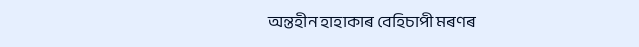অন্তহীন হাহাকাৰ বেহিচাপী মৰণৰ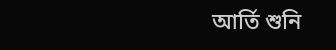আৰ্তি শুনি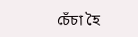চেঁচা হৈ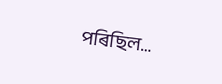পৰিছিল…